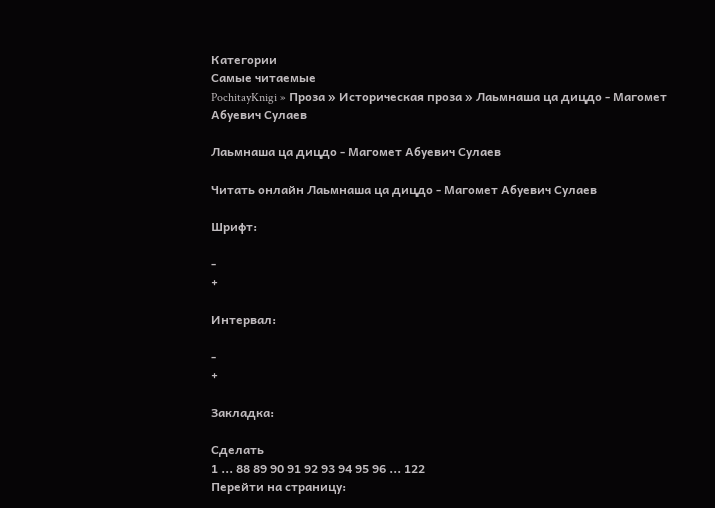Категории
Самые читаемые
PochitayKnigi » Проза » Историческая проза » Лаьмнаша ца дицдо - Магомет Абуевич Сулаев

Лаьмнаша ца дицдо - Магомет Абуевич Сулаев

Читать онлайн Лаьмнаша ца дицдо - Магомет Абуевич Сулаев

Шрифт:

-
+

Интервал:

-
+

Закладка:

Сделать
1 ... 88 89 90 91 92 93 94 95 96 ... 122
Перейти на страницу: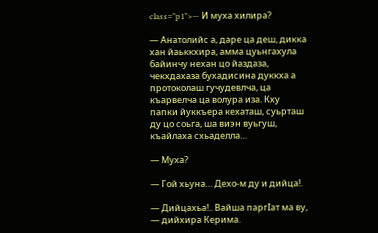class="p1">— И муха хилира?

— Анатолийс а, даре ца деш, дикка хан йаьккхира, амма цуьнгахула байинчу нехан цо йаздаза, чекхдахаза бухадисина дуккха а протоколаш гучудевлча, ца къарвелча ца волура иза. Кху папки йуккъера кехаташ, суьрташ ду цо соьга, ша виэн вуьгуш, къайлаха схьаделла…

— Муха?

— Гой хьуна… Дехо-м ду и дийца!.

— Дийцахьа!.. Вайша паргIат ма ву, — дийхира Керима.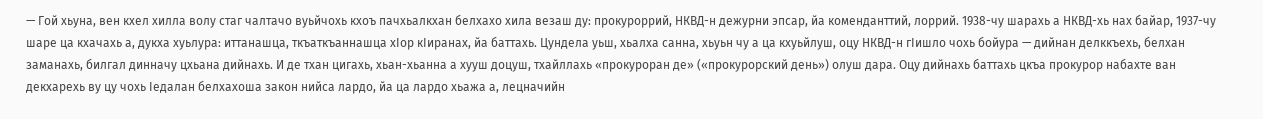— Гой хьуна, вен кхел хилла волу стаг чалтачо вуьйчохь кхоъ пачхьалкхан белхахо хила везаш ду: прокуроррий, НКВД-н дежурни эпсар, йа коменданттий, лоррий. 1938-чу шарахь а НКВД-хь нах байар, 1937-чу шаре ца кхачахь а, дукха хуьлура: иттанашца, ткъаткъаннашца xIop кIиранах, йа баттахь. Цундела уьш, хьалха санна, хьуьн чу а ца кхуьйлуш, оцу НКВД-н гIишло чохь бойура — дийнан делккъехь, белхан заманахь, билгал динначу цхьана дийнахь. И де тхан цигахь, хьан-хьанна а хууш доцуш, тхайллахь «прокуроран де» («прокурорский день») олуш дара. Оцу дийнахь баттахь цкъа прокурор набахте ван декхарехь ву цу чохь Iедалан белхахоша закон нийса лардо, йа ца лардо хьажа а, лецначийн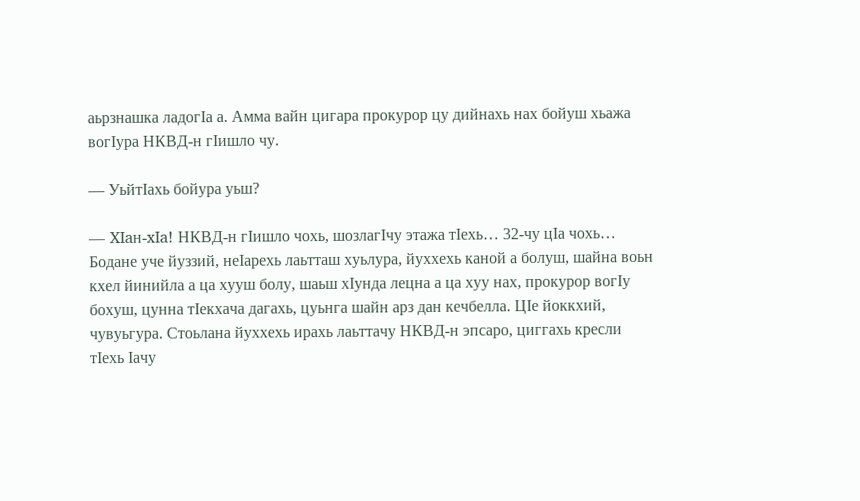аьрзнашка ладогIа а. Амма вайн цигара прокурор цу дийнахь нах бойуш хьажа вогIура НКВД-н гIишло чу.

— УьйтIахь бойура уьш?

— XIaн-xIa! НКВД-н гIишло чохь, шозлагIчу этажа тIехь… 32-чу цIа чохь… Бодане уче йуззий, неIарехь лаьтташ хуьлура, йуххехь каной а болуш, шайна воьн кхел йинийла а ца хууш болу, шаьш хIунда лецна а ца хуу нах, прокурор вогIу бохуш, цунна тIекхача дагахь, цуьнга шайн арз дан кечбелла. ЦIе йоккхий, чувуьгура. Стоьлана йуххехь ирахь лаьттачу НКВД-н эпсаро, циггахь кресли тIехь Iачу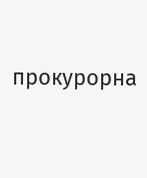прокурорна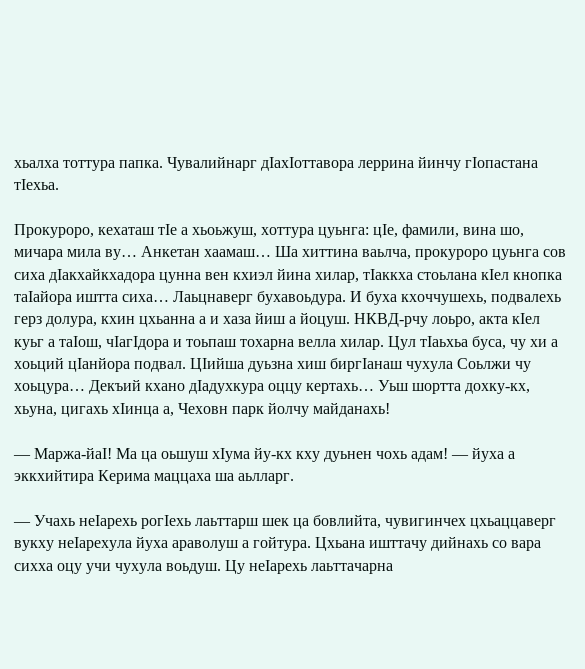хьалха тоттура папка. Чувалийнарг дIахIоттавора леррина йинчу гIопастана тIехьа.

Прокуроро, кехаташ тIе а хьоьжуш, хоттура цуьнга: цIе, фамили, вина шо, мичара мила ву… Анкетан хаамаш… Ша хиттина ваьлча, прокуроро цуьнга сов сиха дIакхайкхадора цунна вен кхиэл йина хилар, тIаккха стоьлана кIел кнопка таIайора иштта сиха… Лаьцнаверг бухавоьдура. И буха кхоччушехь, подвалехь герз долура, кхин цхьанна а и хаза йиш а йоцуш. НКВД-рчу лоьро, акта кIел куьг а таIош, чIагIдора и тоьпаш тохарна велла хилар. Цул тIаьхьа буса, чу хи а хоьций цIанйора подвал. ЦIийша дуьзна хиш биргIанаш чухула Соьлжи чу хоьцура… Декъий кхано дIадухкура оццу кертахь… Уьш шортта дохку-кх, хьуна, цигахь хIинца а, Чеховн парк йолчу майданахь!

— Маржа-йаI! Ма ца оьшуш хIума йу-кх кху дуьнен чохь адам! — йуха а эккхийтира Керима маццаха ша аьлларг.

— Учахь неIарехь рогIехь лаьттарш шек ца бовлийта, чувигинчех цхьаццаверг вукху неIарехула йуха араволуш а гойтура. Цхьана ишттачу дийнахь со вара сихха оцу учи чухула воьдуш. Цу неIарехь лаьттачарна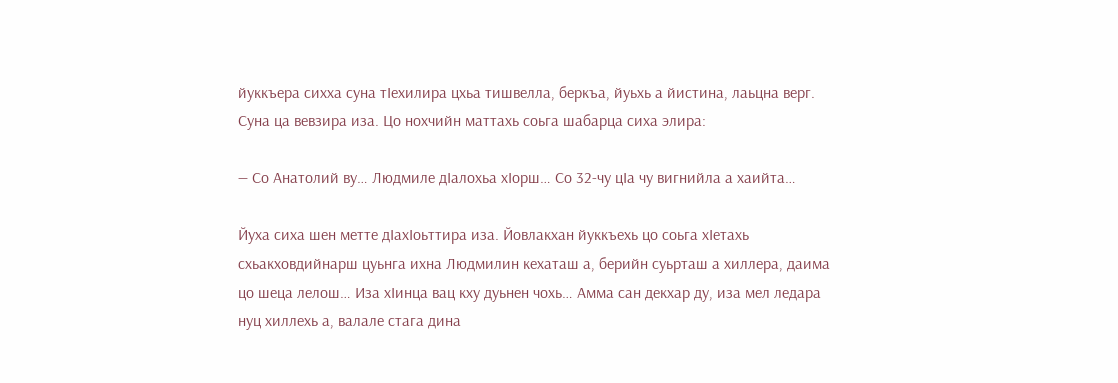йуккъера сихха суна тIехилира цхьа тишвелла, беркъа, йуьхь а йистина, лаьцна верг. Суна ца вевзира иза. Цо нохчийн маттахь соьга шабарца сиха элира:

— Со Анатолий ву… Людмиле дIалохьа хIорш… Со 32-чу цIа чу вигнийла а хаийта…

Йуха сиха шен метте дIахIоьттира иза. Йовлакхан йуккъехь цо соьга хIетахь схьакховдийнарш цуьнга ихна Людмилин кехаташ а, берийн суьрташ а хиллера, даима цо шеца лелош… Иза хIинца вац кху дуьнен чохь… Амма сан декхар ду, иза мел ледара нуц хиллехь а, валале стага дина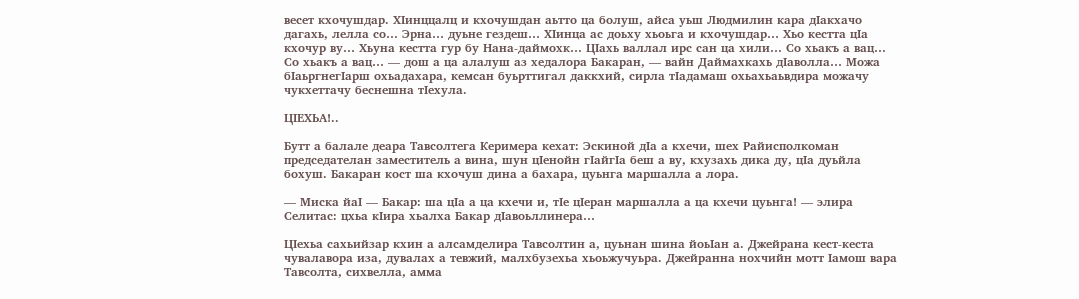весет кхочушдар. ХIинццалц и кхочушдан аьтто ца болуш, айса уьш Людмилин кара дIакхачо дагахь, лелла со… Эрна… дуьне гездеш… ХIинца ас доьху хьоьга и кхочушдар… Хьо кестта цIа кхочур ву… Хьуна кестта гур бу Нана-даймохк… ЦIахь валлал ирс сан ца хили… Со хьакъ а вац… Со хьакъ а вац… — дош а ца алалуш аз хедалора Бакаран, — вайн Даймахкахь дIаволла… Можа бIаьргнегIарш охьадахара, кемсан буьрттигал даккхий, сирла тIадамаш охьахьаьвдира можачу чукхеттачу беснешна тIехула.

ЦIЕХЬА!..

Бутт а балале деара Тавсолтега Керимера кехат: Эскиной дIа а кхечи, шех Райисполкоман председателан заместитель а вина, шун цIенойн гIайгIа беш а ву, кхузахь дика ду, цIа дуьйла бохуш. Бакаран кост ша кхочуш дина а бахара, цуьнга маршалла а лора.

— Миска йаI — Бакар: ша цIа а ца кхечи и, тIе цIеран маршалла а ца кхечи цуьнга! — элира Селитас: цхьа кIира хьалха Бакар дIавоьллинера…

ЦIехьа сахьийзар кхин а алсамделира Тавсолтин а, цуьнан шина йоьIан а. Джейрана кест-кеста чувалавора иза, дувалах а тевжий, малхбузехьа хьоьжучуьра. Джейранна нохчийн мотт Iамош вара Тавсолта, сихвелла, амма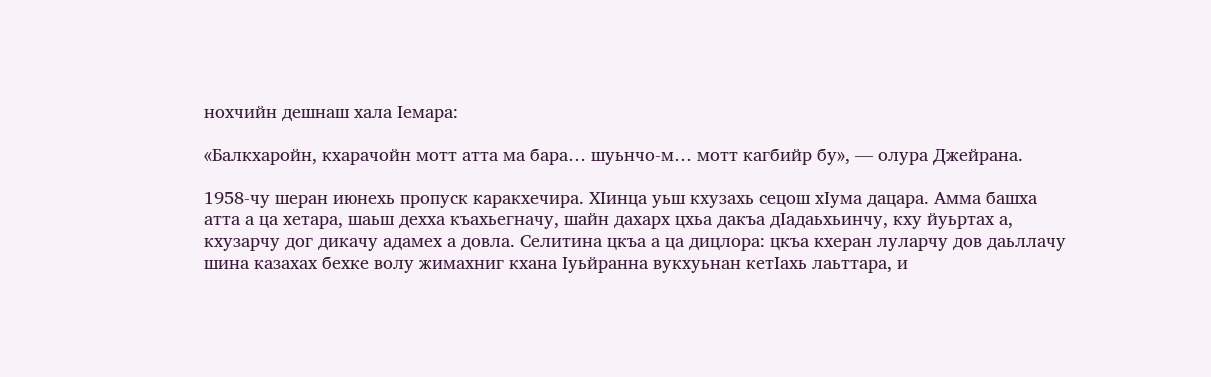нохчийн дешнаш хала Iемара:

«Балкхаройн, кхарачойн мотт атта ма бара… шуьнчо-м… мотт кагбийр бу», — олура Джейрана.

1958-чу шеран июнехь пропуск каракхечира. ХIинца уьш кхузахь сецош хIума дацара. Амма башха атта а ца хетара, шаьш дехха къахьегначу, шайн дахарх цхьа дакъа дIадаьхьинчу, кху йуьртах а, кхузарчу дог дикачу адамех а довла. Селитина цкъа а ца дицлора: цкъа кхеран луларчу дов даьллачу шина казахах бехке волу жимахниг кхана Iуьйранна вукхуьнан кетIахь лаьттара, и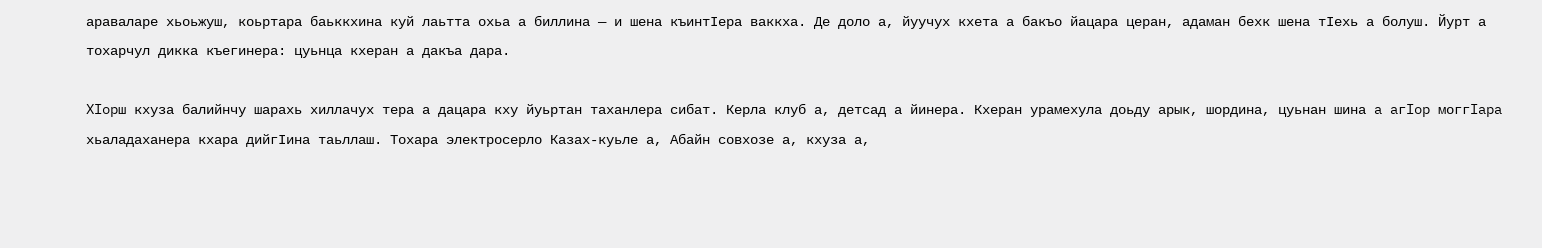араваларе хьоьжуш, коьртара баьккхина куй лаьтта охьа а биллина — и шена къинтIера ваккха. Де доло а, йуучух кхета а бакъо йацара церан, адаман бехк шена тIехь а болуш. Йурт а тохарчул дикка къегинера: цуьнца кхеран а дакъа дара.

XIopш кхуза балийнчу шарахь хиллачух тера а дацара кху йуьртан таханлера сибат. Керла клуб а, детсад а йинера. Кхеран урамехула доьду арык, шордина, цуьнан шина a aгIop моггIapa хьаладаханера кхара дийгIина таьллаш. Тохара электросерло Казах-куьле а, Абайн совхозе а, кхуза а,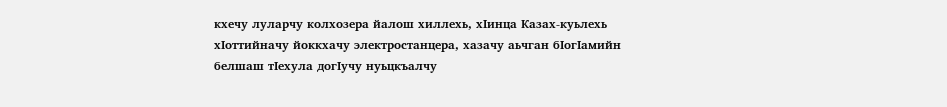кхечу луларчу колхозера йалош хиллехь, хIинца Казах-куьлехь хIоттийначу йоккхачу электростанцера, хазачу аьчган бIогIамийн белшаш тIехула догIучу нуьцкъалчу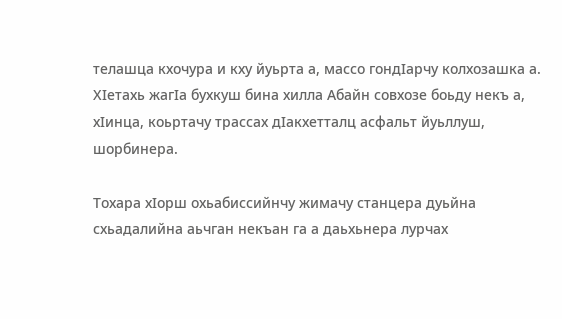телашца кхочура и кху йуьрта а, массо гондIарчу колхозашка а. ХIетахь жагIа бухкуш бина хилла Абайн совхозе боьду некъ а, хIинца, коьртачу трассах дIакхетталц асфальт йуьллуш, шорбинера.

Тохара хIорш охьабиссийнчу жимачу станцера дуьйна схьадалийна аьчган некъан га а даьхьнера лурчах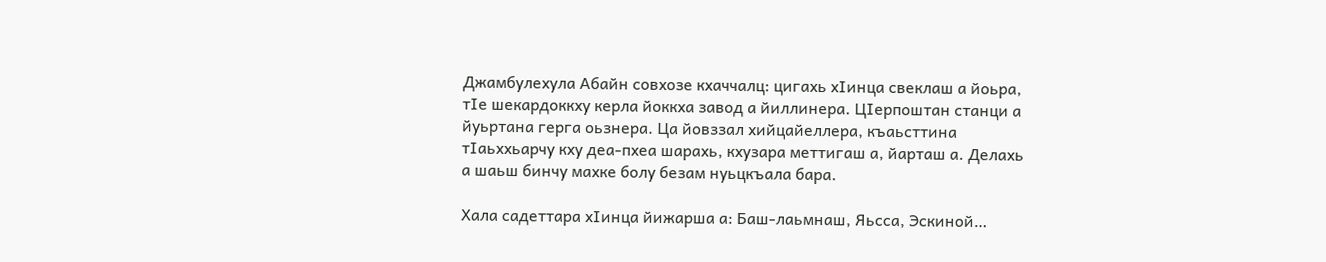Джамбулехула Абайн совхозе кхаччалц: цигахь хIинца свеклаш а йоьра, тIе шекардоккху керла йоккха завод а йиллинера. ЦIерпоштан станци а йуьртана герга оьзнера. Ца йовззал хийцайеллера, къаьсттина тIаьххьарчу кху деа-пхеа шарахь, кхузара меттигаш а, йарташ а. Делахь а шаьш бинчу махке болу безам нуьцкъала бара.

Хала садеттара хIинца йижарша а: Баш-лаьмнаш, Яьсса, Эскиной…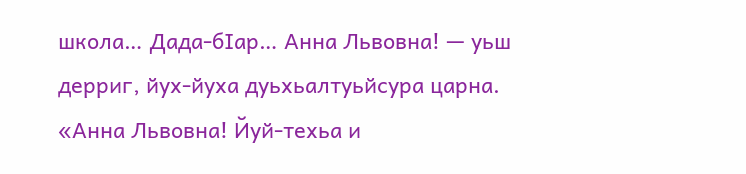школа… Дада-бIар… Анна Львовна! — уьш дерриг, йух-йуха дуьхьалтуьйсура царна. «Анна Львовна! Йуй-техьа и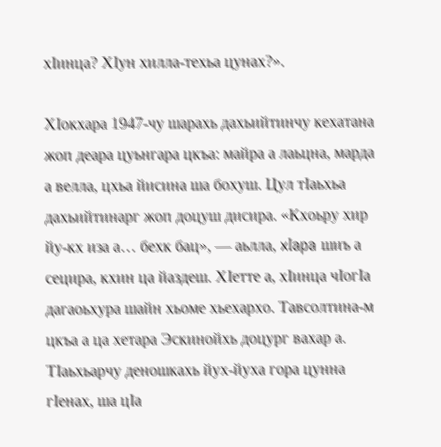хIинца? ХIун хилла-техьа цунах?».

ХIокхара 1947-чу шарахь дахьийтинчу кехатана жоп деара цуьнгара цкъа: майра а лаьцна, марда а велла, цхьа йисина ша бохуш. Цул тIаьхьа дахьийтинарг жоп доцуш дисира. «Кхоьру хир йу-кх иза а… бехк бац», — аьлла, xIapa шиъ а сецира, кхин ца йаздеш. ХIетте а, хIинца чIогIа дагаоьхура шайн хьоме хьехархо. Тавсолтина-м цкъа а ца хетара Эскинойхь доцург вахар а. ТIаьхьарчу деношкахь йух-йуха гора цунна гIенах, ша цIа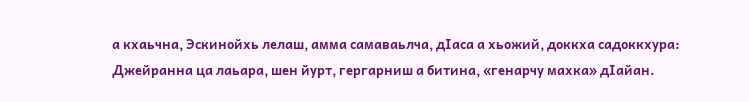а кхаьчна, Эскинойхь лелаш, амма самаваьлча, дIаса а хьожий, доккха садоккхура: Джейранна ца лаьара, шен йурт, гергарниш а битина, «генарчу махка» дIайан.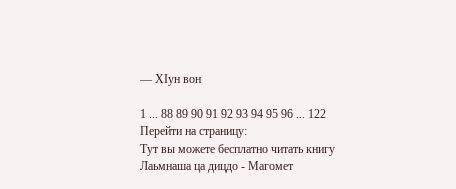— ХIун вон

1 ... 88 89 90 91 92 93 94 95 96 ... 122
Перейти на страницу:
Тут вы можете бесплатно читать книгу Лаьмнаша ца дицдо - Магомет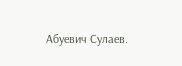Абуевич Сулаев.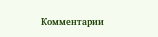Комментарии